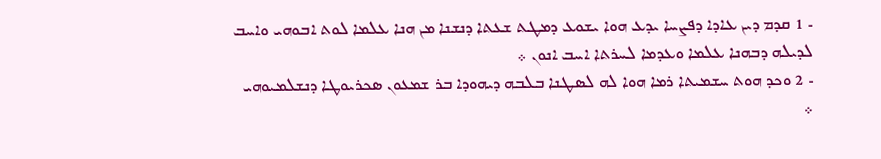- 1 ܩܕܡ ܕܝܢ ܥܐܕܐ ܕܦܨܚܐ ܝܕܥ ܗܘܐ ܝܫܘܥ ܕܡܛܬ ܫܥܬܐ ܕܢܫܢܐ ܡܢ ܗܢܐ ܥܠܡܐ ܠܘܬ ܐܒܘܗܝ ܘܐܚܒ ܠܕܝܠܗ ܕܒܗܢܐ ܥܠܡܐ ܘܥܕܡܐ ܠܚܪܬܐ ܐܚܒ ܐܢܘܢ ܀
- 2 ܘܟܕ ܗܘܬ ܚܫܡܝܬܐ ܪܡܐ ܗܘܐ ܠܗ ܠܤܛܢܐ ܒܠܒܗ ܕܝܗܘܕܐ ܒܪ ܫܡܥܘܢ ܤܟܪܝܘܛܐ ܕܢܫܠܡܝܘܗܝ ܀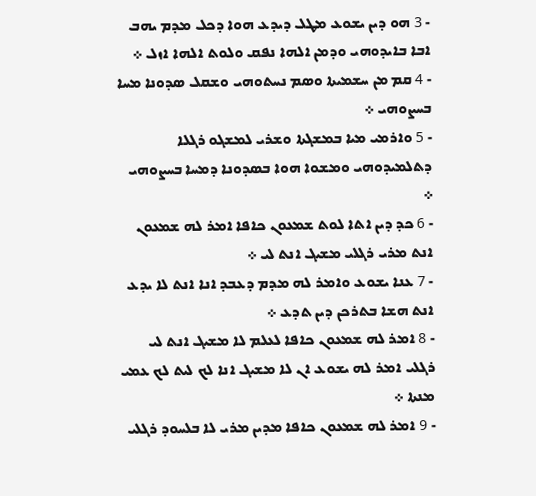- 3 ܗܘ ܕܝܢ ܝܫܘܥ ܡܛܠ ܕܝܕܥ ܗܘܐ ܕܟܠ ܡܕܡ ܝܗܒ ܐܒܐ ܒܐܝܕܘܗܝ ܘܕܡܢ ܐܠܗܐ ܢܦܩ ܘܠܘܬ ܐܠܗܐ ܐܙܠ ܀
- 4 ܩܡ ܡܢ ܚܫܡܝܬܐ ܘܤܡ ܢܚܬܘܗܝ ܘܫܩܠ ܤܕܘܢܐ ܡܚܐ ܒܚܨܘܗܝ ܀
- 5 ܘܐܪܡܝ ܡܝܐ ܒܡܫܓܬܐ ܘܫܪܝ ܠܡܫܓܘ ܪܓܠܐ ܕܬܠܡܝܕܘܗܝ ܘܡܫܘܐ ܗܘܐ ܒܤܕܘܢܐ ܕܡܚܐ ܒܚܨܘܗܝ ܀
- 6 ܟܕ ܕܝܢ ܐܬܐ ܠܘܬ ܫܡܥܘܢ ܟܐܦܐ ܐܡܪ ܠܗ ܫܡܥܘܢ ܐܢܬ ܡܪܝ ܪܓܠܝ ܡܫܝܓ ܐܢܬ ܠܝ ܀
- 7 ܥܢܐ ܝܫܘܥ ܘܐܡܪ ܠܗ ܡܕܡ ܕܥܒܕ ܐܢܐ ܐܢܬ ܠܐ ܝܕܥ ܐܢܬ ܗܫܐ ܒܬܪܟܢ ܕܝܢ ܬܕܥ ܀
- 8 ܐܡܪ ܠܗ ܫܡܥܘܢ ܟܐܦܐ ܠܥܠܡ ܠܐ ܡܫܝܓ ܐܢܬ ܠܝ ܪܓܠܝ ܐܡܪ ܠܗ ܝܫܘܥ ܐܢ ܠܐ ܡܫܝܓ ܐܢܐ ܠܟ ܠܝܬ ܠܟ ܥܡܝ ܡܢܬܐ ܀
- 9 ܐܡܪ ܠܗ ܫܡܥܘܢ ܟܐܦܐ ܡܕܝܢ ܡܪܝ ܠܐ ܒܠܚܘܕ ܪܓܠܝ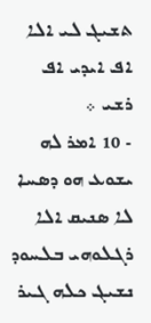ܬܫܝܓ ܠܝ ܐܠܐ ܐܦ ܐܝܕܝ ܐܦ ܪܫܝ ܀
- 10 ܐܡܪ ܠܗ ܝܫܘܥ ܗܘ ܕܤܚܐ ܠܐ ܤܢܝܩ ܐܠܐ ܪܓܠܘܗܝ ܒܠܚܘܕ ܢܫܝܓ ܟܠܗ ܓܝܪ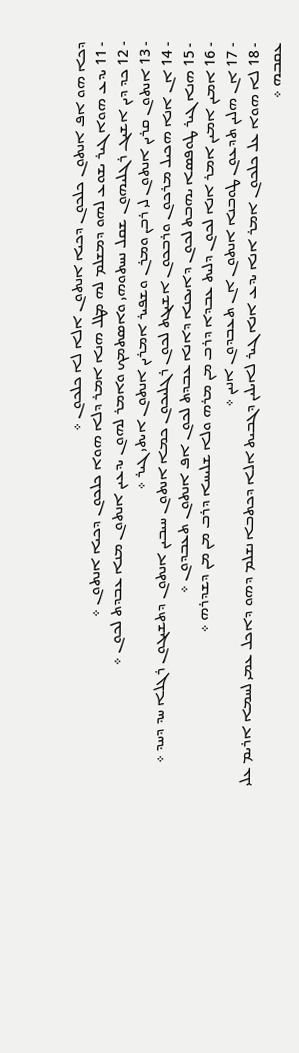ܕܟܐ ܗܘ ܐܦ ܐܢܬܘܢ ܟܠܟܘܢ ܕܟܝܐ ܐܢܬܘܢ ܐܠܐ ܠܐ ܟܠܟܘܢ ܀
- 11 ܝܕܥ ܗܘܐ ܓܝܪ ܝܫܘܥ ܠܗܘ ܕܡܫܠܡ ܠܗ ܡܛܠ ܗܢܐ ܐܡܪ ܕܠܐ ܗܘܐ ܟܠܟܘܢ ܕܟܝܐ ܐܢܬܘܢ ܀
- 12 ܟܕ ܕܝܢ ܐܫܝܓ ܪܓܠܝܗܘܢ ܫܩܠ ܢܚܬܘܗܝ ܘܐܤܬܡܟ ܘܐܡܪ ܠܗܘܢ ܝܕܥܝܢ ܐܢܬܘܢ ܡܢܐ ܥܒܕܬ ܠܟܘܢ ܀
- 13 ܐܢܬܘܢ ܩܪܝܢ ܐܢܬܘܢ ܠܝ ܪܒܢ ܘܡܪܢ ܘܫܦܝܪ ܐܡܪܝܢ ܐܢܬܘܢ ܐܝܬܝ ܓܝܪ ܀
- 14 ܐܢ ܐܢܐ ܗܟܝܠ ܡܪܟܘܢ ܘܪܒܟܘܢ ܐܫܝܓܬ ܠܟܘܢ ܪܓܠܝܟܘܢ ܟܡܐ ܐܢܬܘܢ ܚܝܒܝܢ ܐܢܬܘܢ ܕܬܫܝܓܘܢ ܪܓܠܐ ܚܕ ܕܚܕ ܀
- 15 ܗܢܐ ܓܝܪ ܛܘܦܤܐ ܝܗܒܬ ܠܟܘܢ ܕܐܝܟܢܐ ܕܐܢܐ ܥܒܕܬ ܠܟܘܢ ܐܦ ܐܢܬܘܢ ܬܥܒܕܘܢ ܀
- 16 ܐܡܝܢ ܐܡܝܢ ܐܡܪ ܐܢܐ ܠܟܘܢ ܕܠܝܬ ܥܒܕܐ ܕܪܒ ܡܢ ܡܪܗ ܘܠܐ ܫܠܝܚܐ ܕܪܒ ܡܢ ܡܢ ܕܫܕܪܗ ܀
- 17 ܐܢ ܗܠܝܢ ܬܕܥܘܢ ܛܘܒܢܐ ܐܢܬܘܢ ܐܢ ܬܥܒܕܘܢ ܐܢܝܢ ܀
- 18 ܠܐ ܗܘܐ ܥܠ ܟܠܟܘܢ ܐܡܪ ܐܢܐ ܝܕܥ ܐܢܐ ܓܝܪ ܠܐܝܠܝܢ ܕܓܒܝܬ ܐܠܐ ܕܟܬܒܐ ܢܫܠܡ ܕܗܘ ܕܐܟܠ ܥܡܝ ܠܚܡܐ ܐܪܝܡ ܥܠܝ ܥܩܒܗ ܀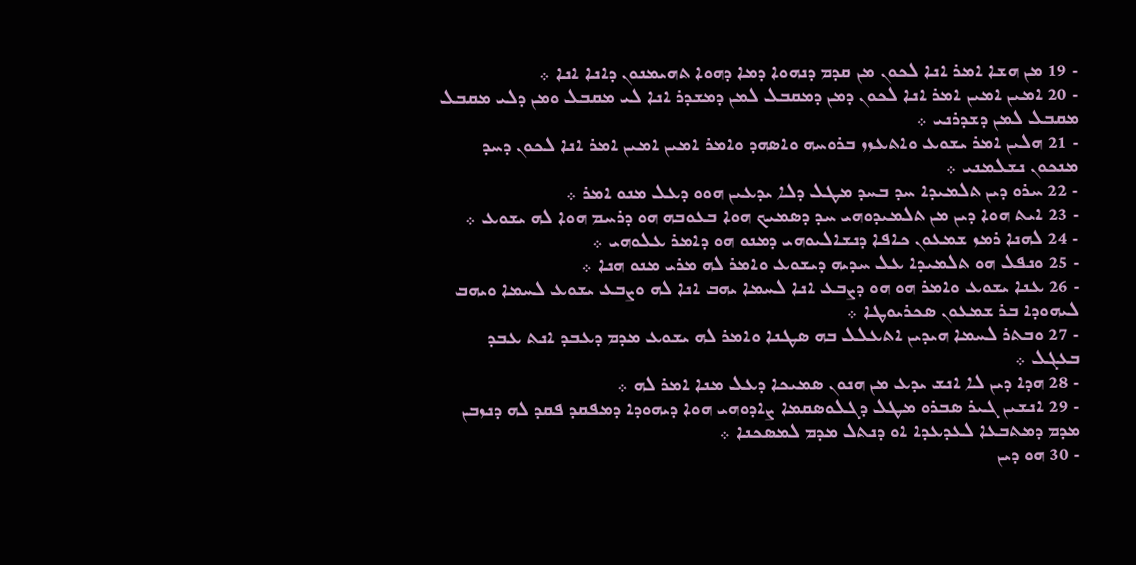- 19 ܡܢ ܗܫܐ ܐܡܪ ܐܢܐ ܠܟܘܢ ܡܢ ܩܕܡ ܕܢܗܘܐ ܕܡܐ ܕܗܘܐ ܬܗܝܡܢܘܢ ܕܐܢܐ ܐܢܐ ܀
- 20 ܐܡܝܢ ܐܡܝܢ ܐܡܪ ܐܢܐ ܠܟܘܢ ܕܡܢ ܕܡܩܒܠ ܠܡܢ ܕܡܫܕܪ ܐܢܐ ܠܝ ܡܩܒܠ ܘܡܢ ܕܠܝ ܡܩܒܠ ܡܩܒܠ ܠܡܢ ܕܫܕܪܢܝ ܀
- 21 ܗܠܝܢ ܐܡܪ ܝܫܘܥ ܘܐܬܥܙܙ ܒܪܘܚܗ ܘܐܤܗܕ ܘܐܡܪ ܐܡܝܢ ܐܡܝܢ ܐܡܪ ܐܢܐ ܠܟܘܢ ܕܚܕ ܡܢܟܘܢ ܢܫܠܡܢܝ ܀
- 22 ܚܪܘ ܕܝܢ ܬܠܡܝܕܐ ܚܕ ܒܚܕ ܡܛܠ ܕܠܐ ܝܕܥܝܢ ܗܘܘ ܕܥܠ ܡܢܘ ܐܡܪ ܀
- 23 ܐܝܬ ܗܘܐ ܕܝܢ ܡܢ ܬܠܡܝܕܘܗܝ ܚܕ ܕܤܡܝܟ ܗܘܐ ܒܥܘܒܗ ܗܘ ܕܪܚܡ ܗܘܐ ܠܗ ܝܫܘܥ ܀
- 24 ܠܗܢܐ ܪܡܙ ܫܡܥܘܢ ܟܐܦܐ ܕܢܫܐܠܝܘܗܝ ܕܡܢܘ ܗܘ ܕܐܡܪ ܥܠܘܗܝ ܀
- 25 ܘܢܦܠ ܗܘ ܬܠܡܝܕܐ ܥܠ ܚܕܝܗ ܕܝܫܘܥ ܘܐܡܪ ܠܗ ܡܪܝ ܡܢܘ ܗܢܐ ܀
- 26 ܥܢܐ ܝܫܘܥ ܘܐܡܪ ܗܘ ܗܘ ܕܨܒܥ ܐܢܐ ܠܚܡܐ ܝܗܒ ܐܢܐ ܠܗ ܘܨܒܥ ܝܫܘܥ ܠܚܡܐ ܘܝܗܒ ܠܝܗܘܕܐ ܒܪ ܫܡܥܘܢ ܤܟܪܝܘܛܐ ܀
- 27 ܘܒܬܪ ܠܚܡܐ ܗܝܕܝܢ ܐܬܥܠܠ ܒܗ ܤܛܢܐ ܘܐܡܪ ܠܗ ܝܫܘܥ ܡܕܡ ܕܥܒܕ ܐܢܬ ܥܒܕ ܒܥܓܠ ܀
- 28 ܗܕܐ ܕܝܢ ܠܐ ܐܢܫ ܝܕܥ ܡܢ ܗܢܘܢ ܤܡܝܟܐ ܕܥܠ ܡܢܐ ܐܡܪ ܠܗ ܀
- 29 ܐܢܫܝܢ ܓܝܪ ܤܒܪܘ ܡܛܠ ܕܓܠܘܤܩܡܐ ܨܐܕܘܗܝ ܗܘܐ ܕܝܗܘܕܐ ܕܡܦܩܕ ܦܩܕ ܠܗ ܕܢܙܒܢ ܡܕܡ ܕܡܬܒܥܐ ܠܥܕܥܕܐ ܐܘ ܕܢܬܠ ܡܕܡ ܠܡܤܟܢܐ ܀
- 30 ܗܘ ܕܝܢ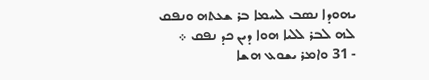ܝܗܘܕܐ ܢܤܒ ܠܚܡܐ ܒܪ ܫܥܬܗ ܘܢܦܩ ܠܗ ܠܒܪ ܠܠܝܐ ܗܘܐ ܕܝܢ ܟܕ ܢܦܩ ܀
- 31 ܘܐܡܪ ܝܫܘܥ ܗܫܐ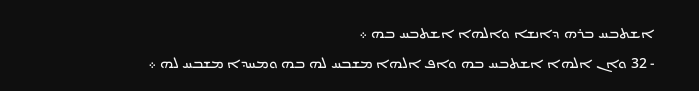ܐܫܬܒܚ ܒܪܗ ܕܐܢܫܐ ܘܐܠܗܐ ܐܫܬܒܚ ܒܗ ܀
- 32 ܘܐܢ ܐܠܗܐ ܐܫܬܒܚ ܒܗ ܘܐܦ ܐܠܗܐ ܡܫܒܚ ܠܗ ܒܗ ܘܡܚܕܐ ܡܫܒܚ ܠܗ ܀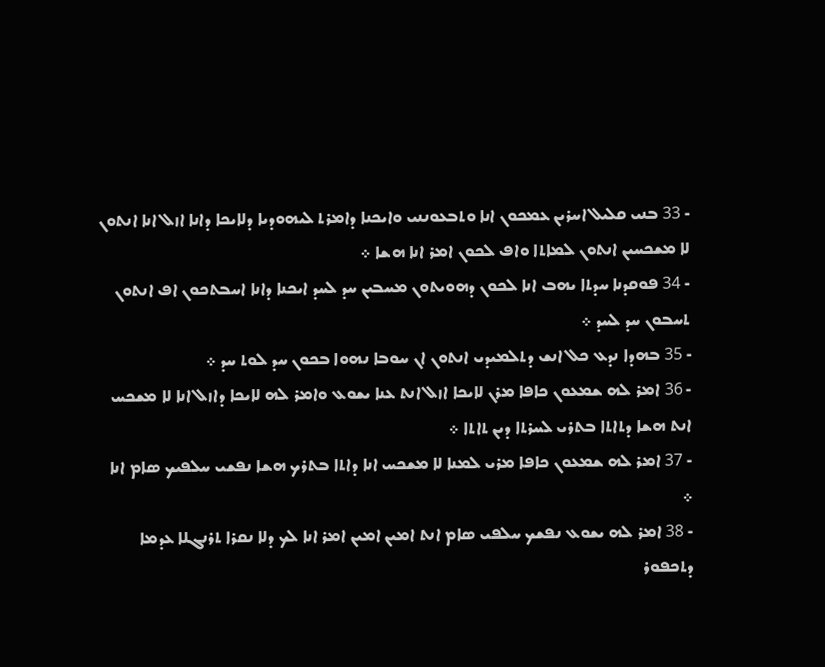- 33 ܒܢܝ ܩܠܝܠ ܐܚܪܝܢ ܥܡܟܘܢ ܐܢܐ ܘܬܒܥܘܢܢܝ ܘܐܝܟܢܐ ܕܐܡܪܬ ܠܝܗܘܕܝܐ ܕܠܐܝܟܐ ܕܐܢܐ ܐܙܠ ܐܢܐ ܐܢܬܘܢ ܠܐ ܡܫܟܚܝܢ ܐܢܬܘܢ ܠܡܐܬܐ ܘܐܦ ܠܟܘܢ ܐܡܪ ܐܢܐ ܗܫܐ ܀
- 34 ܦܘܩܕܢܐ ܚܕܬܐ ܝܗܒ ܐܢܐ ܠܟܘܢ ܕܗܘܝܬܘܢ ܡܚܒܝܢ ܚܕ ܠܚܕ ܐܝܟܢܐ ܕܐܢܐ ܐܚܒܬܟܘܢ ܐܦ ܐܢܬܘܢ ܬܚܒܘܢ ܚܕ ܠܚܕ ܀
- 35 ܒܗܕܐ ܢܕܥ ܟܠ ܐܢܫ ܕܬܠܡܝܕܝ ܐܢܬܘܢ ܐܢ ܚܘܒܐ ܢܗܘܐ ܒܟܘܢ ܚܕ ܠܘܬ ܚܕ ܀
- 36 ܐܡܪ ܠܗ ܫܡܥܘܢ ܟܐܦܐ ܡܪܢ ܠܐܝܟܐ ܐܙܠ ܐܢܬ ܥܢܐ ܝܫܘܥ ܘܐܡܪ ܠܗ ܠܐܝܟܐ ܕܐܙܠ ܐܢܐ ܠܐ ܡܫܟܚ ܐܢܬ ܗܫܐ ܕܬܐܬܐ ܒܬܪܝ ܠܚܪܬܐ ܕܝܢ ܬܐܬܐ ܀
- 37 ܐܡܪ ܠܗ ܫܡܥܘܢ ܟܐܦܐ ܡܪܝ ܠܡܢܐ ܠܐ ܡܫܟܚ ܐܢܐ ܕܐܬܐ ܒܬܪܟ ܗܫܐ ܢܦܫܝ ܚܠܦܝܟ ܤܐܡ ܐܢܐ ܀
- 38 ܐܡܪ ܠܗ ܝܫܘܥ ܢܦܫܟ ܚܠܦܝ ܤܐܡ ܐܢܬ ܐܡܝܢ ܐܡܝܢ ܐܡܪ ܐܢܐ ܠܟ ܕܠܐ ܢܩܪܐ ܬܪܢܓܠܐ ܥܕܡܐ ܕܬܟܦܘܪ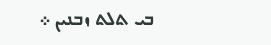ܒܝ ܬܠܬ ܙܒܢܝܢ ܀